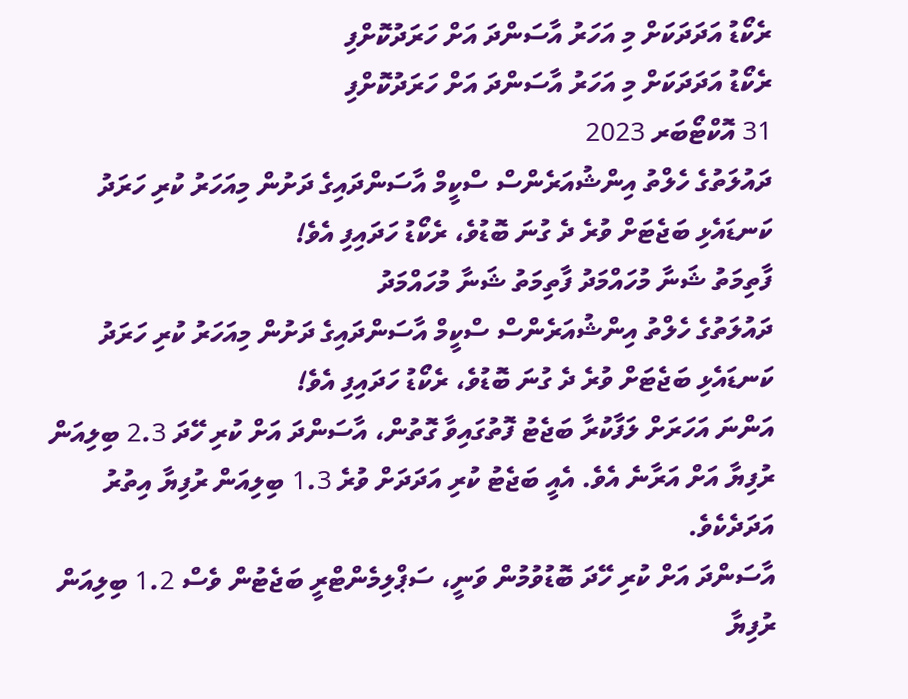ރެކޯޑު އަދަދަކަށް މި އަހަރު އާސަންދަ އަށް ހަރަދުކޮށްފި
ރެކޯޑު އަދަދަކަށް މި އަހަރު އާސަންދަ އަށް ހަރަދުކޮށްފި
31 އޮކްޓޯބަރ 2023
ދައުލަތުގެ ހެލްތު އިންޝުއަރެންސް ސްކީމް އާސަންދައިގެ ދަށުން މިއަހަރު ކުރި ހަރަދު ކަނޑައެޅި ބަޖެޓަށް ވުރެ ދެ ގުނަ ބޮޑުވެ، ރެކޯޑު ހަދައިފި އެވެ!
ފާތިމަތު ޝަނާ މުހައްމަދު ފާތިމަތު ޝަނާ މުހައްމަދު
ދައުލަތުގެ ހެލްތު އިންޝުއަރެންސް ސްކީމް އާސަންދައިގެ ދަށުން މިއަހަރު ކުރި ހަރަދު ކަނޑައެޅި ބަޖެޓަށް ވުރެ ދެ ގުނަ ބޮޑުވެ، ރެކޯޑު ހަދައިފި އެވެ!
އަންނަ އަހަރަށް ލަފާކުރާ ބަޖެޓު ފޮތުގައިވާ ގޮތުން، އާސަންދަ އަށް ކުރި ހޭދަ 2.3 ބިލިއަން ރުފިޔާ އަށް އަރާނެ އެވެ. އެއީ ބަޖެޓު ކުރި އަދަދަށް ވުރެ 1.3 ބިލިއަން ރުފިޔާ އިތުރު އަދަދެކެވެ.
އާސަންދަ އަށް ކުރި ހޭދަ ބޮޑުވުމުން ވަނީ، ސަޕްލިމެންޓްރީ ބަޖެޓުން ވެސް 1.2 ބިލިއަން ރުފިޔާ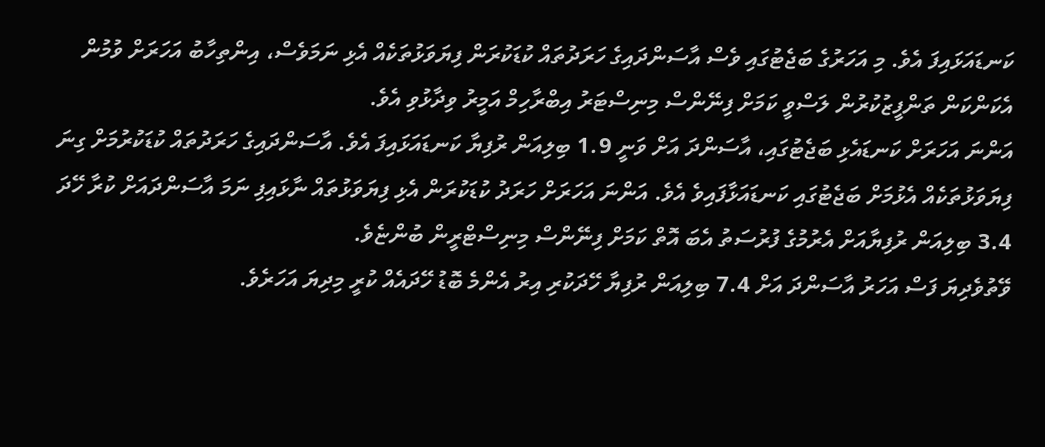ކަނޑައަޅައިފަ އެވެ. މި އަހަރުގެ ބަޖެޓުގައި ވެސް އާސަންދައިގެ ހަރަދުތައް ކުޑަކުރަން ފިޔަވަޅުތަކެއް އެޅި ނަމަވެސް، އިންތިހާބު އަހަރަށް ވުމުން އެކަންކަން ތަންފީޒުކުރުން ލަސްވީ ކަމަށް ފިނޭންސް މިނިސްޓަރު އިބްރާހިމް އަމީރު ވިދާޅުވި އެވެ.
އަންނަ އަހަރަށް ކަނޑައެޅި ބަޖެޓުގައި، އާސަންދަ އަށް ވަނީ 1.9 ބިލިއަން ރުފިޔާ ކަނޑައަޅައިފަ އެވެ. އާސަންދައިގެ ހަރަދުތައް ކުޑަކުރުމަށް ގިނަ ފިޔަވަޅުތަކެއް އެޅުމަށް ބަޖެޓުގައި ކަނޑައަޅާފައިވެ އެވެ. އަންނަ އަހަރަށް ހަރަދު ކުޑަކުރަން އެޅި ފިޔަވަޅުތައް ނާޅައިފި ނަމަ އާސަންދައަށް ކުރާ ހޭދަ 3.4 ބިލިއަން ރުފިޔާއަށް އެރުމުގެ ފުރުސަތު އެބަ އޮތް ކަމަށް ފިނޭންސް މިނިސްޓްރީން ބުންޏެވެ.
ވޭތުވެދިޔަ ފަސް އަހަރު އާސަންދަ އަށް 7.4 ބިލިއަން ރުފިޔާ ހޭދަކުރި އިރު އެންމެ ބޮޑު ހޭދައެއް ކުރީ މިދިޔަ އަހަރެވެ.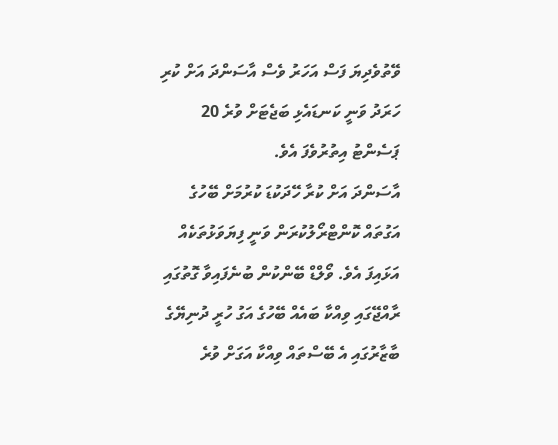ވޭތުވެދިޔަ ފަސް އަހަރު ވެސް އާސަންދަ އަށް ކުރި ހަރަދު ވަނީ ކަނޑައެޅި ބަޖެޓަށް ވުރެ 20 ޕަސެންޓު އިތުރުވެފަ އެވެ.
އާސަންދަ އަށް ކުރާ ހޭދަކުޑަ ކުރުމަށް ބޭހުގެ އަގުތައް ކޮންޓްރޯލުކުރަން ވަނީ ފިޔަވަޅުތަކެއް އަޅައިފަ އެވެ. ވޯލްޑް ބޭންކުން ބުނެފައިވާ ގޮތުގައި ރާއްޖޭގައި ވިއްކާ ބައެއް ބޭހުގެ އަގު ހުރީ ދުނިޔޭގެ ބާޒާރުގައި އެ ބޭސްތައް ވިއްކާ އަގަށް ވުރެ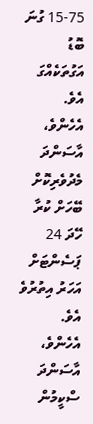15-75 ގުނަ ބޮޑު އަގުތަކެއްގަ އެވެ. އެހެންވެ، އާސަންދަ މެދުވެރިކޮށް ބޭހަށް ކުރާ ހޭދަ 24 ޕަސެންޓަށް އަހަރު އިތުރުވެ އެވެ. އެހެންވެ، އާސަންދަ ސްކީމުން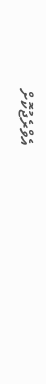އެވްރެޖުކޮށް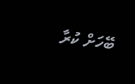ބޭހަށް ކުރާ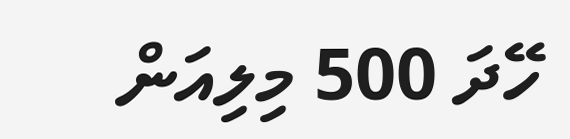ހޭދަ 500 މިލިއަން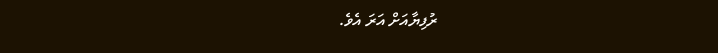ރުފިޔާއަށް އަރަ އެވެ.